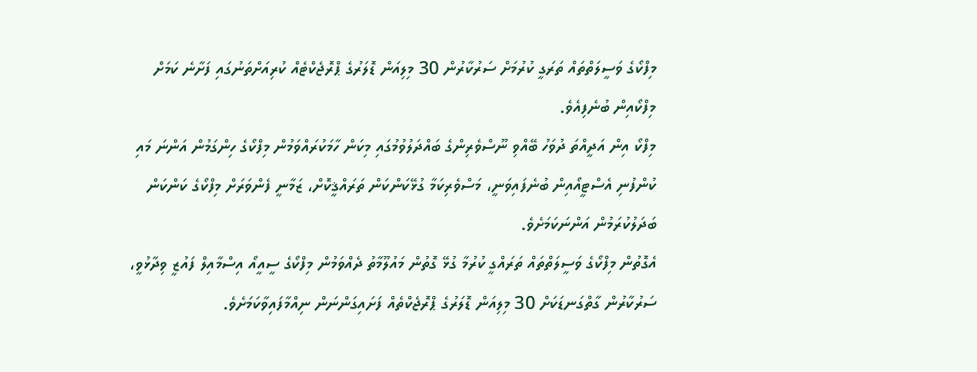މިފްކޯގެ ވަސީލަތްތައް ތަރަގީ ކުރުމަށް ސަރުކާރުން 30 މިލިއަން ޑޮލަރުގެ ޕްރޮޖެކްޓެއް ކުރިއަށްތަނުގައި ފަށާނެ ކަމަށް މިފްކޯއިން ބުނެފިއެވެ.
މިފްކޯ އިން އަދީއްތަ ދުވަހު ބޭއްވި ނޫސްވެރިންގެ ބައްދަލުވުމުގައި މިކަން ހާމަކުރައްވަމުން މިފްކޯގެ ހިންގަމުން އަންނަ މައި ކުންފުނި އެސްޓީއޯއިން ބުނެފައިވަނީ، މަސްވެރިކަމާ ގުޅޭކަންކަން ތަރައްޤީކޮށް، ޒަމާނީ ފެންވަރަށް މިފްކޯގެ ކަންކަން ބަދަލުކުރަމުން އަންނަކަމަށެވެ.
އެގޮތުން މިފްކޯގެ ވަސީލަތްތައް ތަރައްގީ ކުރުމާ ގުޅޭ ގޮތުން މައުލޫމާތު ދެއްވަމުން މިފްކޯގެ ސީއީއޯ އިސްމާއިލް ފައުޒީ ވިދާޅުވީ، ސަރުކާރުން ގާތްގަނޑަކަށް 30 މިލިއަން ޑޮލަރުގެ ޕްރޮޖެކްތެއް ފަށައިގަންނަން ނިއްމާފައިވާކަމަށެވެ.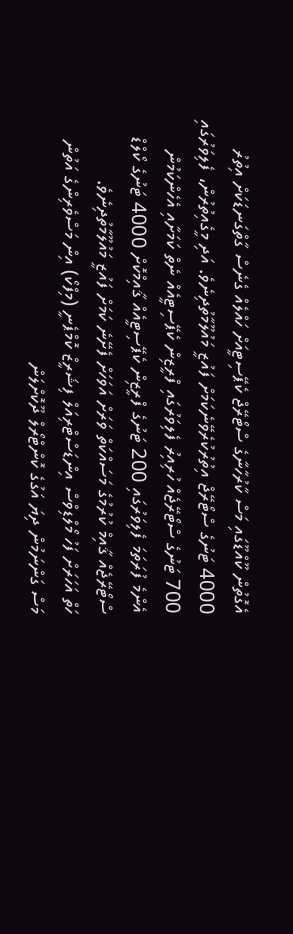އެގޮތުން ކޫއްޑޫގައި މަސް ކާރުހާނާގެ ސްޓޯރޭޖް ކެޕޭސިޓީއަށް ހައްލެއް ގެނެސް ގާތްގަނޑަކަށް އިތުރު 4000 ޓަނުގެ ސްޓޯރޭޖް އިތުރުކުރެވޭނެކަމަށް ފައުޒީ މައުލޫމާތުދިނެވެ. އަދި މީގެއިތުރުން، ފެލިވަރުގައި 700 ޓަނުގެ ސްޓޯރޭޖެއް ހުރިއިރު ފެލިވަރުގައި ފްރީޒިން ކެޕޭސިޓީއެއް ނެތް ކަމަށާއި އެހެންކަމުން އެންމެ ފުރަތަމަ ފެލިވަރުގައި 200 ޓަނުގެ ފްރީޒިން ކެޕޭސިޓީއެއް ޤާއިމްކޮށް 4000 ޓަނުގެ ކޯލްޑް ސްޓޯރޭޖެއް ޤާއިމް ކުރުމުގެ މަސައްކަތް ވަރަށް އަވަހަށް ފެށޭނެ ކަމަށް ފައުޒީ މައުލޫމާތުދިނެވެ.
ހަތް އަހަރަށް ފަހު މޯލްޑިވްސް އިންޑަސްޓްރިއަލް ފިޝަރީޒް ކޮމްޕެނީ (މިފްކޯ) އިން މަސްވެރިންގެ އަތުން މަސް ގަންނަމުން ދިޔަ އަގުގެ ކޮންޓްރޯލް ދޫކޮށްލަން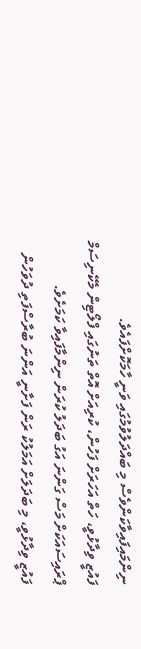ނިންމައިފައިވާކަންވެސް މި ބައްދަލުވުމުގައި ވަނީ ހާމަކޮށްފައެވެ.
ފައުޒީ ވިދާޅުވީ، ހަތް އަހަރަށް ފަހުން، ކުރިއަށް އޮތް ތަނުގައި ފްލޯޓިން މެކޭނިސަމް ޕްރައިސައަކަށް މަސް ގަންނަ އަގު ބަދަލު ކުރަން ނިންމާފައިވާ ކަމަށެވެ.
ފައުޒީ ވިދާޅުވީ، މި ބަދަލަށް އަމަލުކު ރަން ފަށާނީ އަންނަ ބުރާސްފަތި ދުވަހުން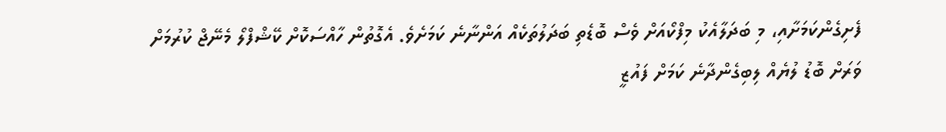ފެށިގެންކަމަށާއި، މި ބަދަލާއެކު މިފްކޯއަށް ވެސް ބޮޑެތި ބަދަލުތަކެއް އަންނާނެ ކަމަށެވެ. އެގޮތުން ހާއްސަކޮށް ކޭޝްފްލޯ މެނޭޖް ކުރުމަށް ވަރަށް ބޮޑު ލުޔެއް ލިބިގެންދާނެ ކަމަށް ފައުޒީ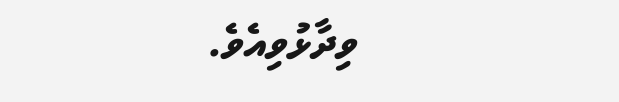ވިދާޅުވިއެވެ.